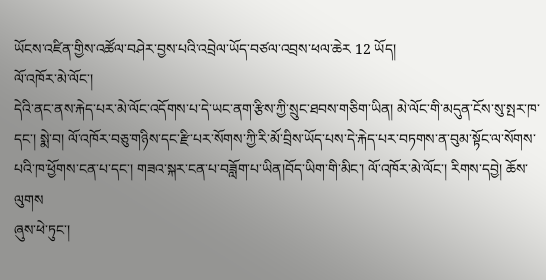ཡོངས་འཛིན་གྱིས་འཚོལ་བཤེར་བྱས་པའི་འབྲེལ་ཡོད་བཙལ་འབྲས་ཕལ་ཆེར 12 ཡོད།
ལོ་འཁོར་མེ་ལོང་།
དེའི་ནང་ནས་རྐེད་པར་མེ་ལོང་འདོགས་པ་དེ་ཡང་ནག་རྩིས་ཀྱི་སྲུང་ཐབས་གཅིག་ཡིན། མེ་ལོང་གི་མདུན་ངོས་སུ་སྤར་ཁ་དང་། སྨེ་བ། ལོ་འཁོར་བཅུ་གཉིས་དང་རྫི་པར་སོགས་ཀྱི་རི་མོ་བྲིས་ཡོད་པས་དེ་རྐེད་པར་བཏགས་ན་བུམ་སྟོང་ལ་སོགས་པའི་ཁ་ཕྱོགས་ངན་པ་དང་། གཟའ་སྐར་ངན་པ་བཟློག་པ་ཡིན།བོད་ཡིག་གི་མིང་། ལོ་འཁོར་མེ་ལོང་། རིགས་དབྱེ། ཆོས་ལུགས
ཞུས་ཕེ་ཏུང་།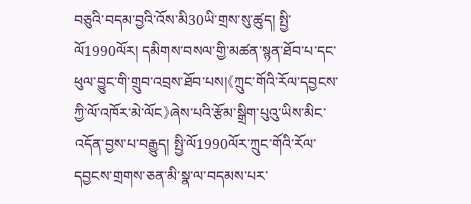བཅུའི་བདམ་བྱའི་འོས་མི30ཡི་གྲས་སུ་ཚུད། སྤྱི་ལོ1990ལོར། དམིགས་བསལ་གྱི་མཚན་སྙན་ཐོབ་པ་དང་ཕུལ་བྱུང་གི་གྲུབ་འབྲས་ཐོབ་པས།《ཀྲུང་གོའི་རོལ་དབྱངས་ཀྱི་ལོ་འཁོར་མེ་ལོང》ཞེས་པའི་རྩོམ་སྒྲིག་པུའུ་ཡིས་མིང་འདོན་བྱས་པ་བརྒྱུད། སྤྱི་ལོ1990ལོར་ཀྲུང་གོའི་རོལ་དབྱངས་གྲགས་ཅན་མི་སྣ་ལ་བདམས་པར་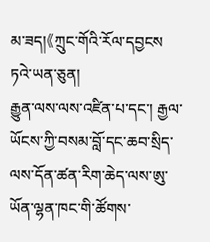མ་ཟད།《ཀྲུང་གོའི་རོལ་དབྱངས
ཏའེ་ཡན་ཅུན།
རྒྱུན་ལས་ལས་འཛིན་པ་དང་། རྒྱལ་ཡོངས་ཀྱི་བསམ་བློ་དང་ཆབ་སྲིད་ལས་དོན་ཚན་རིག་ཆེད་ལས་ཨུ་ཡོན་ལྷན་ཁང་གི་ཚོགས་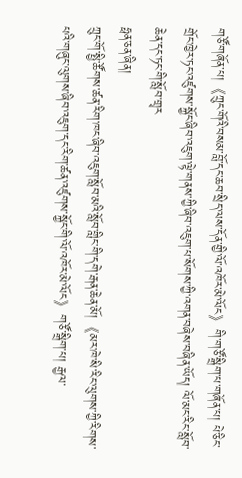གཙོ་གཞོན་པ།《ཀྲུང་གོའི་བསམ་བློ་དང་ཆབ་སྲིད་ལས་དོན་གྱི་ལོ་འཁོར་མེ་ལོང》གི་གཙོ་སྒྲིག་པ་གཞོན་པ། པེ་ཅིང་གྲོང་ཁྱེར་ཏང་འཛུགས་སྐྱོང་ཞིབ་འཇུག་ལྟེ་གནས་ཀྱི་ཞིབ་འཇུག་པ་སོགས་ཀྱི་འགན་བཞེས་བཞིན་ཡོད། ལོ་མང་རིང་སློབ་ཆེན་དང་ཏང་གི་སློབ་གྲྭར
ཧྥན་ཅན་ཞིན།
ཀྲུང་གོ་སྤྱི་ཚོགས་ཚན་རིག་ཁང་ཞིབ་འཇུག་སློབ་མའི་སློབ་གླིང་གི་དགེ་རྒན་ཆེན་མོ།《མར་ཁེ་སི་རིང་ལུགས་ཀྱི་རིགས་པའི་གཞུང་ལུགས་ཞིབ་འཇུག་དང་རིག་ཚན་འཛུགས་སྐྱོང་གི་ལོ་འཁོར་མེ་ལོང》གཙོ་སྒྲིག་པ། རྒྱལ་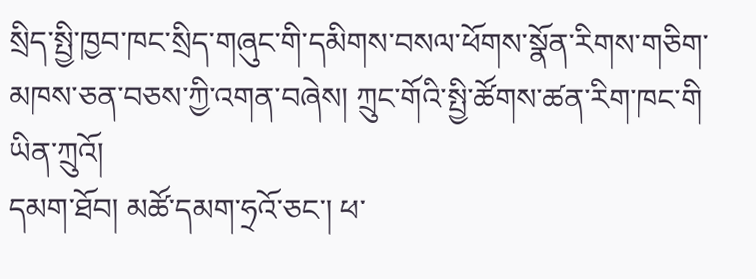སྲིད་སྤྱི་ཁྱབ་ཁང་སྲིད་གཞུང་གི་དམིགས་བསལ་ཕོགས་སྣོན་རིགས་གཅིག་མཁས་ཅན་བཅས་ཀྱི་འགན་བཞེས། ཀྲུང་གོའི་སྤྱི་ཚོགས་ཚན་རིག་ཁང་གི
ཡིན་ཀྲུའོ།
དམག་ཐོབ། མཚོ་དམག་ཧྲའོ་ཅང་། ཕ་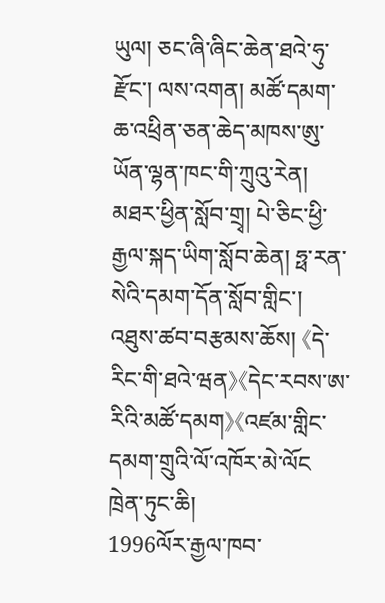ཡུལ། ཅང་ཞི་ཞིང་ཆེན་ཐའེ་ཧུ་རྫོང་། ལས་འགན། མཚོ་དམག་ཆ་འཕྲིན་ཅན་ཆེད་མཁས་ཨུ་ཡོན་ལྷན་ཁང་གི་ཀྲུའུ་རེན། མཐར་ཕྱིན་སློབ་གྲྭ། པེ་ཅིང་ཕྱི་རྒྱལ་སྐད་ཡིག་སློབ་ཆེན། ཧྥ་རན་སེའི་དམག་དོན་སློབ་གླིང་། འཐུས་ཚབ་བརྩམས་ཆོས། 《དེ་རིང་གི་ཐའེ་ཝན》《དེང་རབས་ཨ་རིའི་མཚོ་དམག》《འཛམ་གླིང་དམག་གྲུའི་ལོ་འཁོར་མེ་ལོང
ཁྲེན་ཏུང་ཆི།
1996ལོར་རྒྱལ་ཁབ་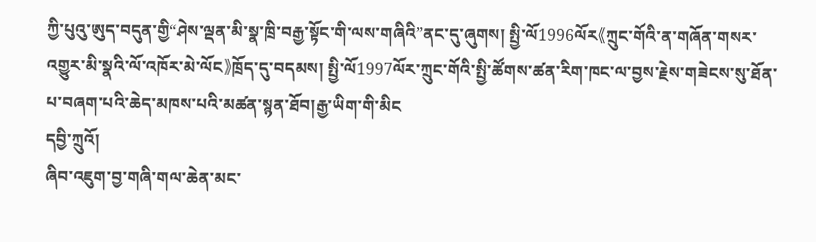ཀྱི་པུའུ་ཨུད་བདུན་གྱི“ཤེས་ལྡན་མི་སྣ་ཁྲི་བརྒྱ་སྟོང་གི་ལས་གཞིའི”ནང་དུ་ཞུགས། སྤྱི་ལོ1996ལོར《ཀྲུང་གོའི་ན་གཞོན་གསར་འགྱུར་མི་སྣའི་ལོ་འཁོར་མེ་ལོང》ཁྲོད་དུ་བདམས། སྤྱི་ལོ1997ལོར་ཀྲུང་གོའི་སྤྱི་ཚོགས་ཚན་རིག་ཁང་ལ་བྱས་རྗེས་གཟེངས་སུ་ཐོན་པ་བཞག་པའི་ཆེད་མཁས་པའི་མཚན་སྙན་ཐོབ།རྒྱ་ཡིག་གི་མིང
དབྱི་ཀྲུའོ།
ཞིབ་འཇུག་བྱ་གཞི་གལ་ཆེན་མང་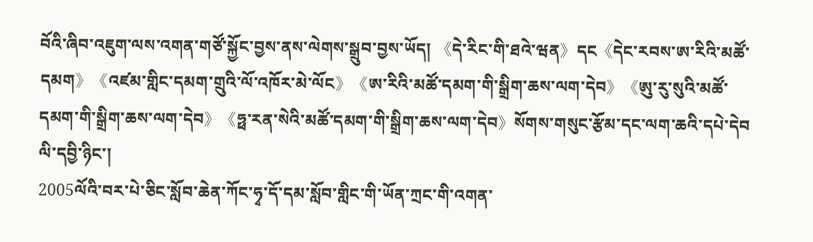བོའི་ཞིབ་འཇུག་ལས་འགན་གཙོ་སྐྱོང་བྱས་ནས་ལེགས་སྒྲུབ་བྱས་ཡོད། 《དེ་རིང་གི་ཐའེ་ཝན》དང《དེང་རབས་ཨ་རིའི་མཚོ་དམག》《འཛམ་གླིང་དམག་གྲུའི་ལོ་འཁོར་མེ་ལོང》《ཨ་རིའི་མཚོ་དམག་གི་སྒྲིག་ཆས་ལག་དེབ》《ཨུ་རུ་སུའི་མཚོ་དམག་གི་སྒྲིག་ཆས་ལག་དེབ》《ཧྥ་རན་སེའི་མཚོ་དམག་གི་སྒྲིག་ཆས་ལག་དེབ》སོགས་གསུང་རྩོམ་དང་ལག་ཆའི་དཔེ་དེབ
ལི་དབྱི་ཉིང་།
2005ལོའི་བར་པེ་ཅིང་སློབ་ཆེན་ཀོང་ཧྭ་དོ་དམ་སློབ་གླིང་གི་ཡོན་ཀྲང་གི་འགན་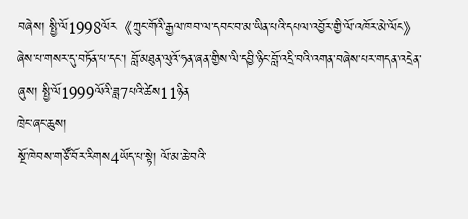བཞེས། སྤྱི་ལོ1998ལོར《ཀྲུང་གོའི་རྒྱལ་ཁབ་ལ་དབང་བ་མ་ཡིན་པའི་དཔལ་འབྱོར་གྱི་ལོ་འཁོར་མེ་ལོང》ཞེས་པ་གསར་དུ་བཏོན་པ་དང་། བློ་མཐུན་ལུའོ་ཧན་ཞན་གྱིས་ལི་དབྱི་ཉིང་བློ་འདྲི་བའི་འགན་བཞེས་པར་གདན་འདྲེན་ཞུས། སྤྱི་ལོ1999ལོའི་ཟླ7པའི་ཚེས11ཉིན
ཁྲེང་ཞང་ཆུས།
སྔོ་ཁེབས་གཙོ་བོར་རིགས4ཡོད་པ་སྟེ། ལོ་མ་ཆེ་བའི་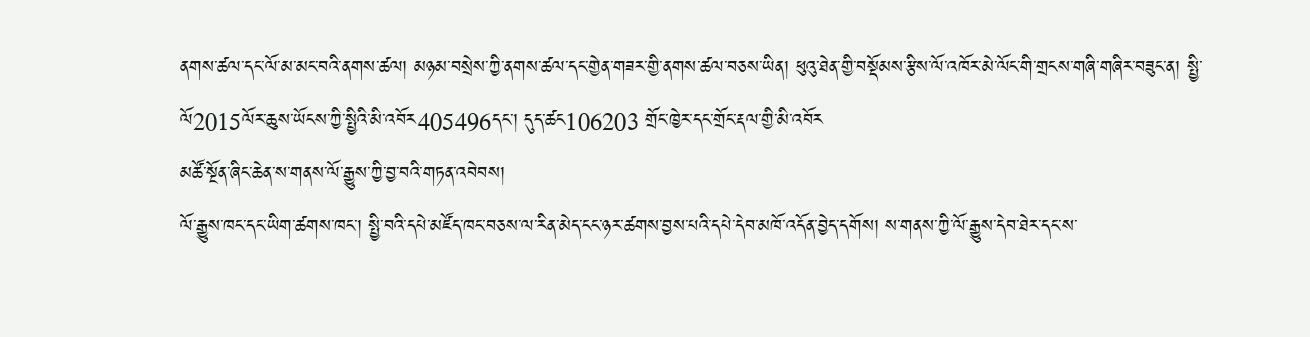ནགས་ཚལ་དང་ལོ་མ་མང་བའི་ནགས་ཚལ། མཉམ་བསྲེས་ཀྱི་ནགས་ཚལ་དང་གྱེན་གཟར་གྱི་ནགས་ཚལ་བཅས་ཡིན། ཕུའུ་ཐེན་གྱི་བསྡོམས་རྩིས་ལོ་འཁོར་མེ་ལོང་གི་གྲངས་གཞི་གཞིར་བཟུང་ན། སྤྱི་ལོ2015ལོར་ཆུས་ཡོངས་ཀྱི་སྤྱིའི་མི་འབོར405496དང་། དུད་ཚང106203 གྲོང་ཁྱེར་དང་གྲོང་རྡལ་གྱི་མི་འབོར
མཚོ་སྔོན་ཞིང་ཆེན་ས་གནས་ལོ་རྒྱུས་ཀྱི་བྱ་བའི་གཏན་འབེབས།
ལོ་རྒྱུས་ཁང་དང་ཡིག་ཚགས་ཁང་། སྤྱི་བའི་དཔེ་མཛོད་ཁང་བཅས་ལ་རིན་མེད་ངང་ཉར་ཚགས་བྱས་པའི་དཔེ་དེབ་མཁོ་འདོན་བྱེད་དགོས། ས་གནས་ཀྱི་ལོ་རྒྱུས་དེབ་ཐེར་དང་ས་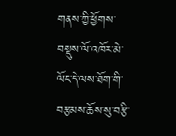གནས་ཀྱི་ཕྱོགས་བསྡུས་ལོ་འཁོར་མེ་ལོང་དེ་ལས་ཐོག་གི་བརྩམས་ཆོས་སུ་བརྩི་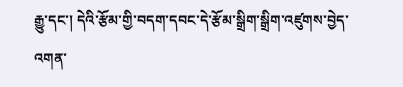རྒྱུ་དང་། དེའི་རྩོམ་གྱི་བདག་དབང་དེ་རྩོམ་སྒྲིག་སྒྲིག་འཛུགས་བྱེད་འགན་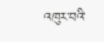འཁུར་བའི་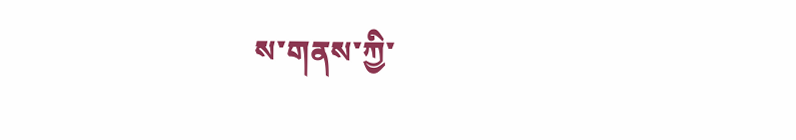ས་གནས་ཀྱི་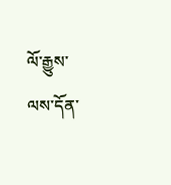ལོ་རྒྱུས་ལས་དོན་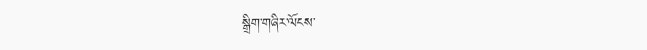སྒྲིག་གཞིར་ལོངས་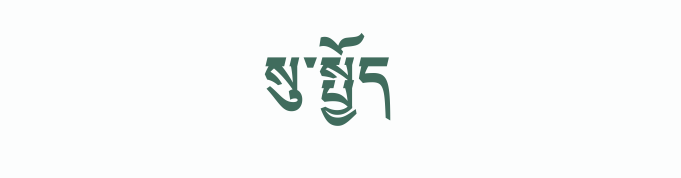སུ་སྤྱོད